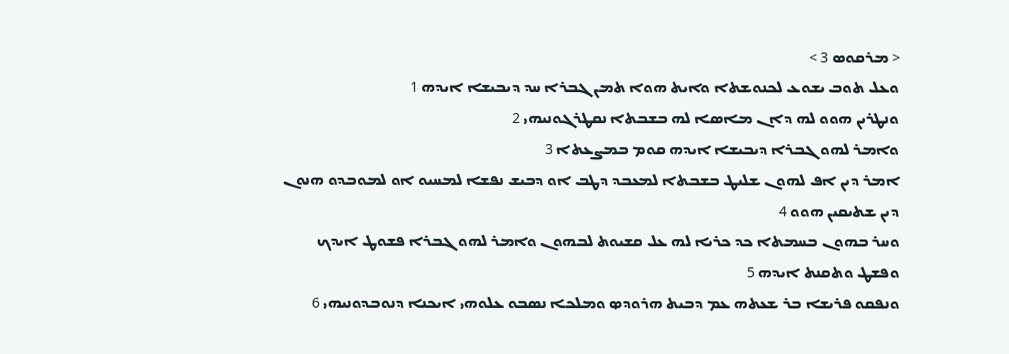< ܡܪܩܘܣ 3 >
ܘܥܠ ܬܘܒ ܝܫܘܥ ܠܟܢܘܫܬܐ ܘܐܝܬ ܗܘܐ ܬܡܢ ܓܒܪܐ ܚܕ ܕܝܒܝܫܐ ܐܝܕܗ 1
ܘܢܛܪܝܢ ܗܘܘ ܠܗ ܕܐܢ ܡܐܤܐ ܠܗ ܒܫܒܬܐ ܢܩܛܪܓܘܢܝܗܝ 2
ܘܐܡܪ ܠܗܘ ܓܒܪܐ ܕܝܒܝܫܐ ܐܝܕܗ ܩܘܡ ܒܡܨܥܬܐ 3
ܐܡܪ ܕܝܢ ܐܦ ܠܗܘܢ ܫܠܝܛ ܒܫܒܬܐ ܠܡܥܒܕ ܕܛܒ ܐܘ ܕܒܝܫ ܢܦܫܐ ܠܡܚܝܘ ܐܘ ܠܡܘܒܕܘ ܗܢܘܢ ܕܝܢ ܫܬܝܩܝܢ ܗܘܘ 4
ܘܚܪ ܒܗܘܢ ܒܚܡܬܐ ܟܕ ܟܪܝܐ ܠܗ ܥܠ ܩܫܝܘܬ ܠܒܗܘܢ ܘܐܡܪ ܠܗܘ ܓܒܪܐ ܦܫܘܛ ܐܝܕܟ ܘܦܫܛ ܘܬܩܢܬ ܐܝܕܗ 5
ܘܢܦܩܘ ܦܪܝܫܐ ܒܪ ܫܥܬܗ ܥܡ ܕܒܝܬ ܗܪܘܕܤ ܘܡܠܟܐ ܢܤܒܘ ܥܠܘܗܝ ܐܝܟܢܐ ܕܢܘܒܕܘܢܝܗܝ 6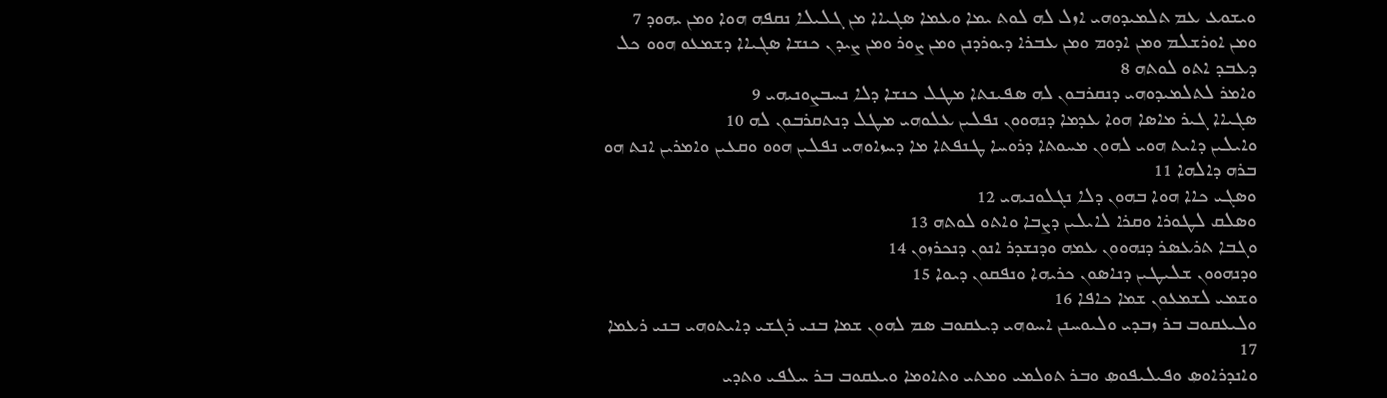ܘܝܫܘܥ ܥܡ ܬܠܡܝܕܘܗܝ ܐܙܠ ܠܗ ܠܘܬ ܝܡܐ ܘܥܡܐ ܤܓܝܐܐ ܡܢ ܓܠܝܠܐ ܢܩܦܗ ܗܘܐ ܘܡܢ ܝܗܘܕ 7
ܘܡܢ ܐܘܪܫܠܡ ܘܡܢ ܐܕܘܡ ܘܡܢ ܥܒܪܐ ܕܝܘܪܕܢܢ ܘܡܢ ܨܘܪ ܘܡܢ ܨܝܕܢ ܟܢܫܐ ܤܓܝܐܐ ܕܫܡܥܘ ܗܘܘ ܟܠ ܕܥܒܕ ܐܬܘ ܠܘܬܗ 8
ܘܐܡܪ ܠܬܠܡܝܕܘܗܝ ܕܢܩܪܒܘܢ ܠܗ ܤܦܝܢܬܐ ܡܛܠ ܟܢܫܐ ܕܠܐ ܢܚܒܨܘܢܝܗܝ 9
ܤܓܝܐܐ ܓܝܪ ܡܐܤܐ ܗܘܐ ܥܕܡܐ ܕܢܗܘܘܢ ܢܦܠܝܢ ܥܠܘܗܝ ܡܛܠ ܕܢܬܩܪܒܘܢ ܠܗ 10
ܘܐܝܠܝܢ ܕܐܝܬ ܗܘܝ ܠܗܘܢ ܡܚܘܬܐ ܕܪܘܚܐ ܛܢܦܬܐ ܡܐ ܕܚܙܐܘܗܝ ܢܦܠܝܢ ܗܘܘ ܘܩܥܝܢ ܘܐܡܪܝܢ ܐܢܬ ܗܘ ܒܪܗ ܕܐܠܗܐ 11
ܘܤܓܝ ܟܐܐ ܗܘܐ ܒܗܘܢ ܕܠܐ ܢܓܠܘܢܝܗܝ 12
ܘܤܠܩ ܠܛܘܪܐ ܘܩܪܐ ܠܐܝܠܝܢ ܕܨܒܐ ܘܐܬܘ ܠܘܬܗ 13
ܘܓܒܐ ܬܪܥܤܪ ܕܢܗܘܘܢ ܥܡܗ ܘܕܢܫܕܪ ܐܢܘܢ ܕܢܟܪܙܘܢ 14
ܘܕܢܗܘܘܢ ܫܠܝܛܝܢ ܕܢܐܤܘܢ ܟܪܝܗܐ ܘܢܦܩܘܢ ܕܝܘܐ 15
ܘܫܡܝ ܠܫܡܥܘܢ ܫܡܐ ܟܐܦܐ 16
ܘܠܝܥܩܘܒ ܒܪ ܙܒܕܝ ܘܠܝܘܚܢܢ ܐܚܘܗܝ ܕܝܥܩܘܒ ܤܡ ܠܗܘܢ ܫܡܐ ܒܢܝ ܪܓܫܝ ܕܐܝܬܘܗܝ ܒܢܝ ܪܥܡܐ 17
ܘܐܢܕܪܐܘܤ ܘܦܝܠܝܦܘܤ ܘܒܪ ܬܘܠܡܝ ܘܡܬܝ ܘܬܐܘܡܐ ܘܝܥܩܘܒ ܒܪ ܚܠܦܝ ܘܬܕܝ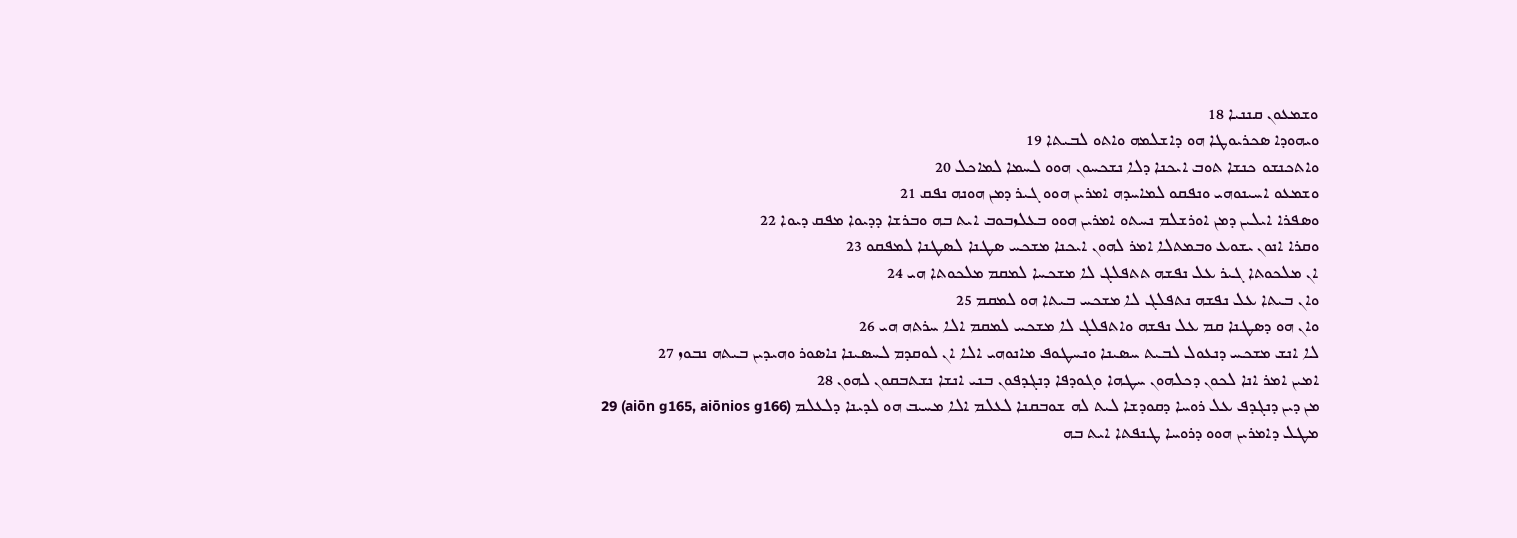ܘܫܡܥܘܢ ܩܢܢܝܐ 18
ܘܝܗܘܕܐ ܤܟܪܝܘܛܐ ܗܘ ܕܐܫܠܡܗ ܘܐܬܘ ܠܒܝܬܐ 19
ܘܐܬܟܢܫܘ ܟܢܫܐ ܬܘܒ ܐܝܟܢܐ ܕܠܐ ܢܫܟܚܘܢ ܗܘܘ ܠܚܡܐ ܠܡܐܟܠ 20
ܘܫܡܥܘ ܐܚܝܢܘܗܝ ܘܢܦܩܘ ܠܡܐܚܕܗ ܐܡܪܝܢ ܗܘܘ ܓܝܪ ܕܡܢ ܗܘܢܗ ܢܦܩ 21
ܘܤܦܪܐ ܐܝܠܝܢ ܕܡܢ ܐܘܪܫܠܡ ܢܚܬܘ ܐܡܪܝܢ ܗܘܘ ܒܥܠܙܒܘܒ ܐܝܬ ܒܗ ܘܒܪܫܐ ܕܕܝܘܐ ܡܦܩ ܕܝܘܐ 22
ܘܩܪܐ ܐܢܘܢ ܝܫܘܥ ܘܒܡܬܠܐ ܐܡܪ ܠܗܘܢ ܐܝܟܢܐ ܡܫܟܚ ܤܛܢܐ ܠܤܛܢܐ ܠܡܦܩܘ 23
ܐܢ ܡܠܟܘܬܐ ܓܝܪ ܥܠ ܢܦܫܗ ܬܬܦܠܓ ܠܐ ܡܫܟܚܐ ܠܡܩܡ ܡܠܟܘܬܐ ܗܝ 24
ܘܐܢ ܒܝܬܐ ܥܠ ܢܦܫܗ ܢܬܦܠܓ ܠܐ ܡܫܟܚ ܒܝܬܐ ܗܘ ܠܡܩܡ 25
ܘܐܢ ܗܘ ܕܤܛܢܐ ܩܡ ܥܠ ܢܦܫܗ ܘܐܬܦܠܓ ܠܐ ܡܫܟܚ ܠܡܩܡ ܐܠܐ ܚܪܬܗ ܗܝ 26
ܠܐ ܐܢܫ ܡܫܟܚ ܕܢܥܘܠ ܠܒܝܬ ܚܤܝܢܐ ܘܢܚܛܘܦ ܡܐܢܘܗܝ ܐܠܐ ܐܢ ܠܘܩܕܡ ܠܚܤܝܢܐ ܢܐܤܘܪ ܘܗܝܕܝܢ ܒܝܬܗ ܢܒܘܙ 27
ܐܡܝܢ ܐܡܪ ܐܢܐ ܠܟܘܢ ܕܟܠܗܘܢ ܚܛܗܐ ܘܓܘܕܦܐ ܕܢܓܕܦܘܢ ܒܢܝ ܐܢܫܐ ܢܫܬܒܩܘܢ ܠܗܘܢ 28
ܡܢ ܕܝܢ ܕܢܓܕܦ ܥܠ ܪܘܚܐ ܕܩܘܕܫܐ ܠܝܬ ܠܗ ܫܘܒܩܢܐ ܠܥܠܡ ܐܠܐ ܡܚܝܒ ܗܘ ܠܕܝܢܐ ܕܠܥܠܡ (aiōn g165, aiōnios g166) 29
ܡܛܠ ܕܐܡܪܝܢ ܗܘܘ ܕܪܘܚܐ ܛܢܦܬܐ ܐܝܬ ܒܗ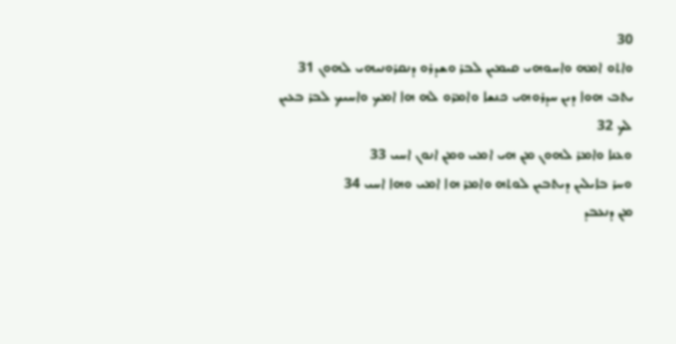30
ܘܐܬܘ ܐܡܗ ܘܐܚܘܗܝ ܩܝܡܝܢ ܠܒܪ ܘܫܕܪܘ ܕܢܩܪܘܢܝܗܝ ܠܗܘܢ 31
ܝܬܒ ܗܘܐ ܕܝܢ ܚܕܪܘܗܝ ܟܢܫܐ ܘܐܡܪܘ ܠܗ ܗܐ ܐܡܟ ܘܐܚܝܟ ܠܒܪ ܒܥܝܢ ܠܟ 32
ܘܥܢܐ ܘܐܡܪ ܠܗܘܢ ܡܢ ܗܝ ܐܡܝ ܘܡܢ ܐܢܘܢ ܐܚܝ 33
ܘܚܪ ܒܐܝܠܝܢ ܕܝܬܒܝܢ ܠܘܬܗ ܘܐܡܪ ܗܐ ܐܡܝ ܘܗܐ ܐܚܝ 34
ܡܢ ܕܢܥܒܕ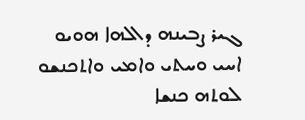ܓܝܪ ܨܒܝܢܗ ܕܐܠܗܐ ܗܘܝܘ ܐܚܝ ܘܚܬܝ ܘܐܡܝ ܘܐܬܟܢܫܘ ܠܘܬܗ ܟܢܫܐ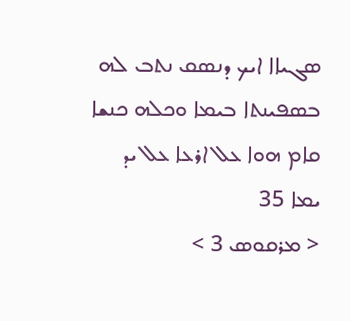ܤܓܝܐܐ ܐܝܟ ܕܢܤܩ ܢܬܒ ܠܗ ܒܤܦܝܢܬܐ ܒܝܡܐ ܘܟܠܗ ܟܢܫܐ ܩܐܡ ܗܘܐ ܥܠ ܐܪܥܐ ܥܠ ܝܕ ܝܡܐ 35
< ܡܪܩܘܣ 3 >